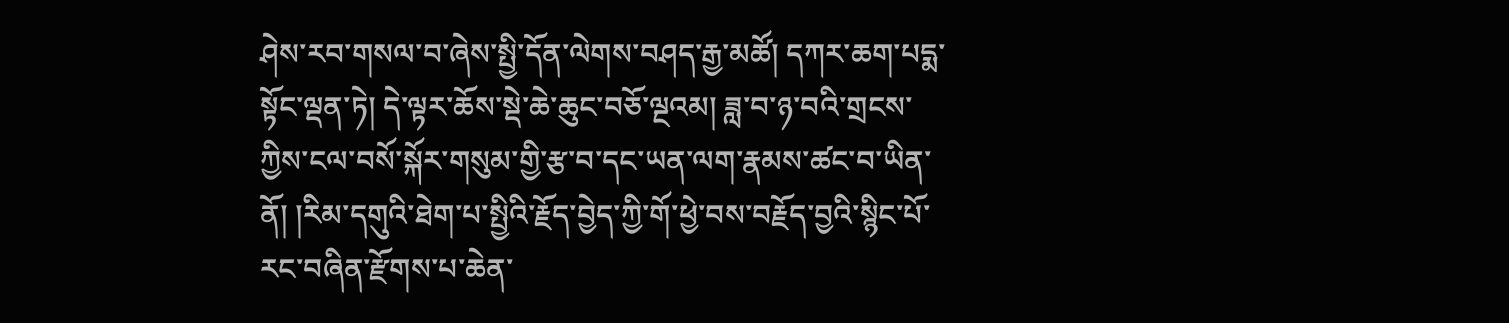ཤེས་རབ་གསལ་བ་ཞེས་སྤྱི་དོན་ལེགས་བཤད་རྒྱ་མཚོ། དཀར་ཆག་པདྨ་སྟོང་ལྡན་ཏེ། དེ་ལྟར་ཆོས་སྡེ་ཆེ་ཆུང་བཅོ་ལྔའམ། ཟླ་བ་ཉ་བའི་གྲངས་ཀྱིས་ངལ་བསོ་སྐོར་གསུམ་གྱི་རྩ་བ་དང་ཡན་ལག་རྣམས་ཚང་བ་ཡིན་ནོ། །རིམ་དགུའི་ཐེག་པ་སྤྱིའི་རྗོད་བྱེད་ཀྱི་གོ་ཕྱེ་བས་བརྗོད་བྱའི་སྙིང་པོ་རང་བཞིན་རྫོགས་པ་ཆེན་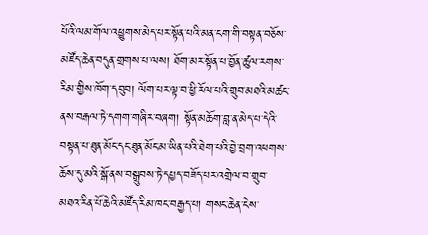པོའི་ལམ་གོལ་འཕྱུགས་མེད་པར་སྟོན་པའི་མན་ངག་གི་བསྟན་བཅོས་མཛོད་ཆེན་བདུན་གྲགས་པ་ལས། ཐོག་མར་སྟོན་པ་བྱོན་ཚུལ་རགས་རིམ་གྱིས་ཁོག་དབུབ། ལོག་པར་ལྟ་བ་ཕྱི་རོལ་པའི་གྲུབ་མཐའི་མཚང་ནས་བརྒལ་ཏེ་དགག་གཞིར་བཞག། སྟོན་མཆོག་བླ་ན་མེད་པ་དེའི་བསྟན་པ་ཐུན་མོང་དང་ཐུན་མོང་མ་ཡིན་པའི་ཐེག་པའི་བྱེ་བྲག་འཕགས་ཆོས་དུ་མའི་སྒོ་ནས་བསྒྲུབས་ཏེ་དཔྱད་བཟོད་པར་འགྲེལ་བ་གྲུབ་མཐའ་རིན་པོ་ཆེའི་མཛོད་རིམ་ཁང་བརྒྱད་པ། གསང་ཆེན་ངེས་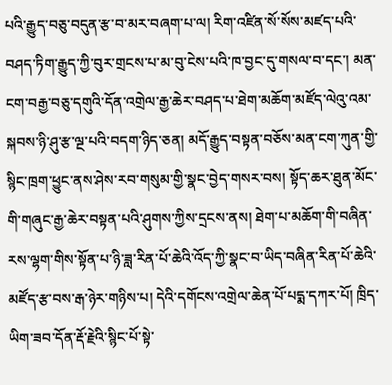པའི་རྒྱུད་བཅུ་བདུན་རྩ་བ་མར་བཞག་པ་ལ། རིག་འཛིན་སོ་སོས་མཛད་པའི་བཤད་ཏིག་རྒྱུད་ཀྱི་བུར་གྲངས་པ་མ་བུ་ངེས་པའི་ཁ་བྱང་དུ་གསལ་བ་དང་། མན་ངག་བརྒྱ་བཅུ་དགུའི་དོན་འགྲེལ་རྒྱ་ཆེར་བཤད་པ་ཐེག་མཆོག་མཛོད་ལེའུ་འམ་སྐབས་ཉི་ཤུ་རྩ་ལྔ་པའི་བདག་ཉིད་ཅན། མདོ་རྒྱུད་བསྟན་བཅོས་མན་ངག་ཀུན་གྱི་སྙིང་ཁྲག་ཕྱུང་ནས་ཤེས་རབ་གསུམ་གྱི་སྣང་བྱེད་གསར་བས། སྟོད་ཆར་ཐུན་མོང་གི་གཞུང་རྒྱ་ཆེར་བསྟན་པའི་ཤུགས་ཀྱིས་དྲངས་ནས། ཐེག་པ་མཆོག་གི་བཞིན་རས་ལྷག་གིས་སྟོན་པ་ཉི་ཟླ་རིན་པོ་ཆེའི་འོད་ཀྱི་སྣང་བ་ཡིད་བཞིན་རིན་པོ་ཆེའི་མཛོད་རྩ་བས་རྒ་ཉེར་གཉིས་པ། དེའི་དགོངས་འགྲེལ་ཆེན་པོ་པདྨ་དཀར་པོ། ཁྲིད་ཡིག་ཟབ་དོན་རྡོ་རྗེའི་སྙིང་པོ་སྟེ་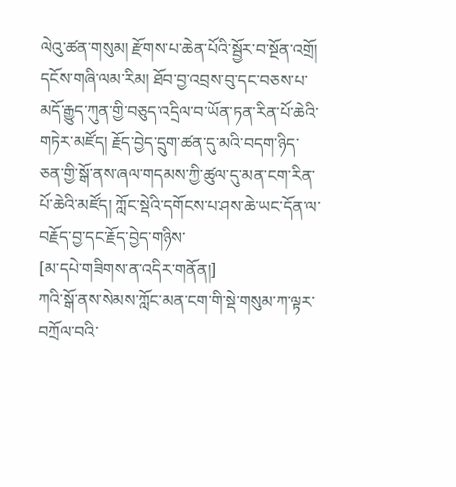ལེའུ་ཚན་གསུམ། རྫོགས་པ་ཆེན་པོའི་སྦྱོར་བ་སྔོན་འགྲོ། དངོས་གཞི་ལམ་རིམ། ཐོབ་བྱ་འབྲས་བུ་དང་བཅས་པ་མདོ་རྒྱུད་ཀུན་གྱི་བཅུད་འདྲིལ་བ་ཡོན་ཏན་རིན་པོ་ཆེའི་གཏེར་མཛོད། རྗོད་བྱེད་དྲུག་ཚན་དུ་མའི་བདག་ཉིད་ཅན་གྱི་སྒོ་ནས་ཞལ་གདམས་ཀྱི་ཚུལ་དུ་མན་ངག་རིན་པོ་ཆེའི་མཛོད། ཀློང་སྡེའི་དགོངས་པ་ཤས་ཆེ་ཡང་དོན་ལ་བརྗོད་བྱ་དང་རྗོད་བྱེད་གཉིས་
[མ་དཔེ་གཟིགས་ན་འདིར་གནོན།]
ཀའི་སྒོ་ནས་སེམས་ཀློང་མན་ངག་གི་སྡེ་གསུམ་ཀ་ལྟར་བཀྲོལ་བའི་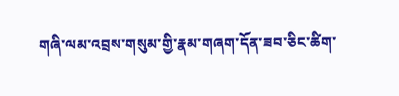གཞི་ལམ་འབྲས་གསུམ་གྱི་རྣམ་གཞག་དོན་ཟབ་ཅིང་ཚིག་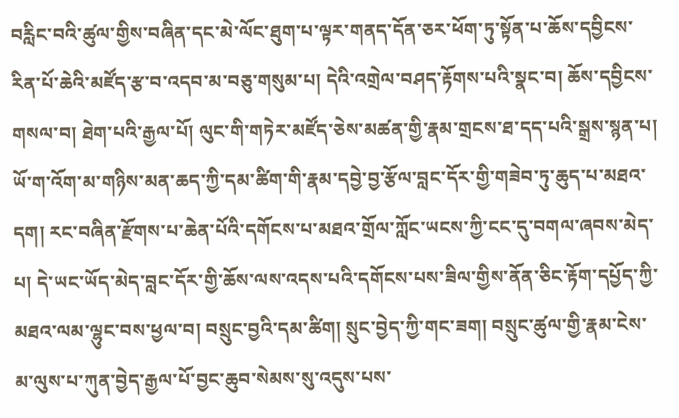བརླིང་བའི་ཚུལ་གྱིས་བཞིན་དང་མེ་ལོང་ཐུག་པ་ལྟར་གནད་དོན་ཅར་ཕོག་ཏུ་སྟོན་པ་ཆོས་དབྱིངས་རིན་པོ་ཆེའི་མཛོད་རྩ་བ་འདབ་མ་བཅུ་གསུམ་པ། དེའི་འགྲེལ་བཤད་རྟོགས་པའི་སྣང་བ། ཆོས་དབྱིངས་གསལ་བ། ཐེག་པའི་རྒྱལ་པོ། ལུང་གི་གཏེར་མཛོད་ཅེས་མཚན་གྱི་རྣམ་གྲངས་ཐ་དད་པའི་སྒྲས་སྙན་པ། ཡོ་ག་འོག་མ་གཉིས་མན་ཆད་ཀྱི་དམ་ཚིག་གི་རྣམ་དབྱེ་བྱ་རྩོལ་བླང་དོར་གྱི་གཟེབ་ཏུ་ཆུད་པ་མཐའ་དག། རང་བཞིན་རྫོགས་པ་ཆེན་པོའི་དགོངས་པ་མཐའ་གྲོལ་ཀློང་ཡངས་ཀྱི་ངང་དུ་བགལ་ཞབས་མེད་པ། དེ་ཡང་ཡོད་མེད་བླང་དོར་གྱི་ཆོས་ལས་འདས་པའི་དགོངས་པས་ཟིལ་གྱིས་ནོན་ཅིང་རྟོག་དཔྱོད་ཀྱི་མཐའ་ལམ་ལྷུང་བས་ཕྱལ་བ། བསྲུང་བྱའི་དམ་ཚིག། སྲུང་བྱེད་ཀྱི་གང་ཟག། བསྲུང་ཚུལ་གྱི་རྣམ་ངེས་མ་ལུས་པ་ཀུན་བྱེད་རྒྱལ་པོ་བྱང་ཆུབ་སེམས་སུ་འདུས་པས་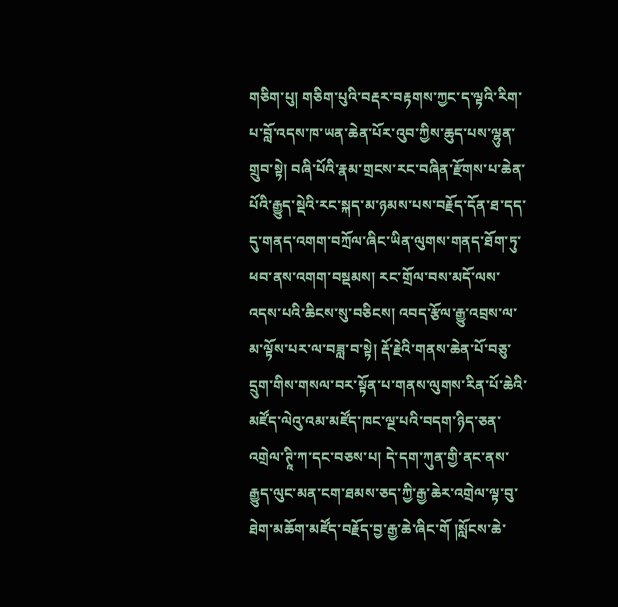གཅིག་པུ། གཅིག་པུའི་བརྡར་བརྟགས་ཀྱང་ད་ལྟའི་རིག་པ་བློ་འདས་ཁ་ཡན་ཆེན་པོར་འུབ་ཀྱིས་ཆུད་པས་ལྷུན་གྲུབ་སྟེ། བཞི་པོའི་རྣམ་གྲངས་རང་བཞིན་རྫོགས་པ་ཆེན་པོའི་རྒྱུད་སྡེའི་རང་སྐད་མ་ཉམས་པས་བརྗོད་དོན་ཐ་དད་དུ་གནད་འགག་བཀྲོལ་ཞིང་ཡིན་ལུགས་གནད་ཐོག་ཏུ་ཕབ་ནས་འགག་བསྡམས། རང་གྲོལ་བས་མདོ་ལས་འདས་པའི་ཆིངས་སུ་བཅིངས། འབད་རྩོལ་རྒྱུ་འབྲས་ལ་མ་ལྟོས་པར་ལ་བཟླ་བ་སྟེ། རྡོ་རྗེའི་གནས་ཆེན་པོ་བཅུ་དྲུག་གིས་གསལ་བར་སྟོན་པ་གནས་ལུགས་རིན་པོ་ཆེའི་མཛོད་ལེའུ་འམ་མཛོད་ཁང་ལྔ་པའི་བདག་ཉིད་ཅན་འགྲེལ་ཊཱི་ཀ་དང་བཅས་པ། དེ་དག་ཀུན་གྱི་ནང་ནས་རྒྱུད་ལུང་མན་ངག་ཐམས་ཅད་ཀྱི་རྒྱ་ཆེར་འགྲེལ་ལྟ་བུ་ཐེག་མཆོག་མཛོད་བརྗོད་བྱ་རྒྱ་ཆེ་ཞིང་གོ །སློངས་ཆེ་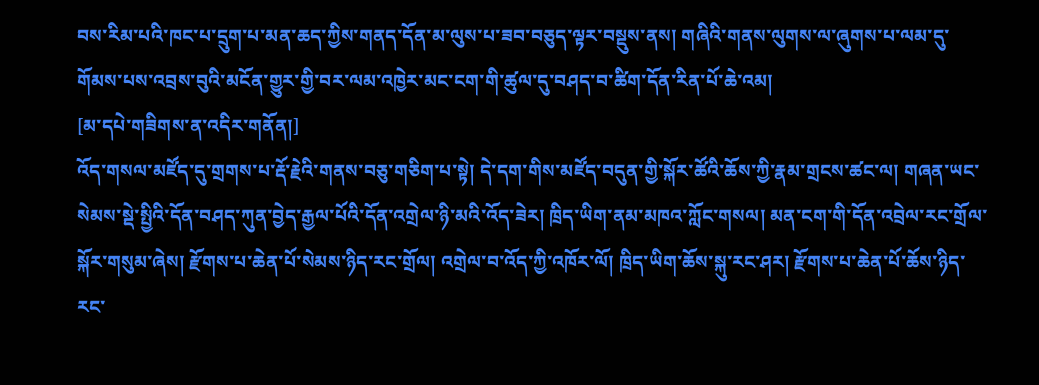བས་རིམ་པའི་ཁང་པ་དྲུག་པ་མན་ཆད་ཀྱིས་གནད་དོན་མ་ལུས་པ་ཟབ་བཅུད་ལྟར་བསྡུས་ནས། གཞིའི་གནས་ལུགས་ལ་ཞུགས་པ་ལམ་དུ་གོམས་པས་འབྲས་བུའི་མངོན་གྱུར་གྱི་བར་ལམ་འཁྱེར་མང་ངག་གི་ཚུལ་དུ་བཤད་བ་ཚིག་དོན་རིན་པོ་ཆེ་འམ།
[མ་དཔེ་གཟིགས་ན་འདིར་གནོན།]
འོད་གསལ་མཛོད་དུ་གྲགས་པ་རྡོ་རྗེའི་གནས་བཅུ་གཅིག་པ་སྟེ། དེ་དག་གིས་མཛོད་བདུན་གྱི་སྐོར་ཚོའི་ཆོས་ཀྱི་རྣམ་གྲངས་ཚང་ལ། གཞན་ཡང་སེམས་སྡེ་སྤྱིའི་དོན་བཤད་ཀུན་བྱེད་རྒྱལ་པོའི་དོན་འགྲེལ་ཉི་མའི་འོད་ཟེར། ཁྲིད་ཡིག་ནམ་མཁའ་ཀློང་གསལ། མན་ངག་གི་དོན་འབྲེལ་རང་གྲོལ་སྐོར་གསུམ་ཞེས། རྫོགས་པ་ཆེན་པོ་སེམས་ཉིད་རང་གྲོལ། འགྲེལ་བ་འོད་ཀྱི་འཁོར་ལོ། ཁྲིད་ཡིག་ཆོས་སྐུ་རང་ཤར། རྫོགས་པ་ཆེན་པོ་ཆོས་ཉིད་རང་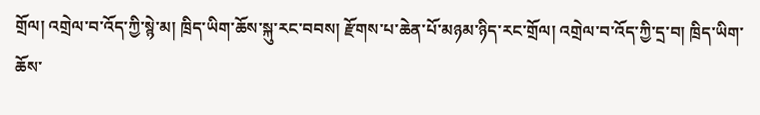གྲོལ། འགྲེལ་བ་འོད་ཀྱི་སྙེ་མ། ཁྲིད་ཡིག་ཆོས་སྐུ་རང་བབས། རྫོགས་པ་ཆེན་པོ་མཉམ་ཉིད་རང་གྲོལ། འགྲེལ་བ་འོད་ཀྱི་དྲ་བ། ཁྲིད་ཡིག་ཆོས་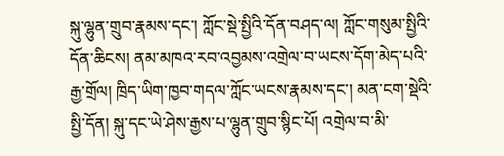སྐུ་ལྷུན་གྲུབ་རྣམས་དང་། ཀློང་སྡེ་སྤྱིའི་དོན་བཤད་ལ། ཀློང་གསུམ་སྤྱིའི་དོན་ཆིངས། ནམ་མཁའ་རབ་འབྱམས་འགྲེལ་བ་ཡངས་དོག་མེད་པའི་རྒྱ་གྲོལ། ཁྲིད་ཡིག་ཁྱབ་གདལ་ཀློང་ཡངས་རྣམས་དང་། མན་ངག་སྡེའི་སྤྱི་དོན། སྐུ་དང་ཡེ་ཤེས་རྒྱས་པ་ལྷུན་གྲུབ་སྙིང་པོ། འགྲེལ་བ་མི་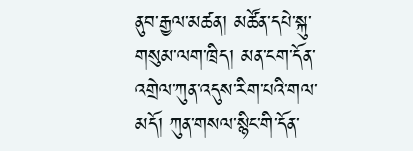ནུབ་རྒྱལ་མཚན། མཚོན་དཔེ་སྐུ་གསུམ་ལག་ཁྲིད། མན་ངག་དོན་འགྲེལ་ཀུན་འདུས་རིག་པའི་གལ་མདོ། ཀུན་གསལ་སྙིང་གི་དོན་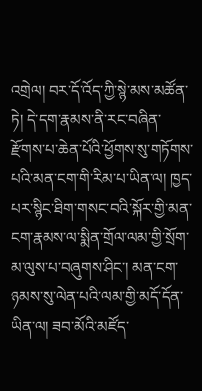འགྲེལ། བར་དོ་འོད་ཀྱི་སྙེ་མས་མཚོན་ཏེ། དེ་དག་རྣམས་ནི་རང་བཞིན་རྫོགས་པ་ཆེན་པོའི་ཕྱོགས་སུ་གཏོགས་པའི་མན་ངག་གི་རིམ་པ་ཡིན་ལ། ཁྱད་པར་སྙིང་ཐིག་གསང་བའི་སྐོར་གྱི་མན་ངག་རྣམས་ལ་སྨིན་གྲོལ་ལམ་གྱི་སྲོག་མ་ལུས་པ་བཞུགས་ཤིང་། མན་ངག་ཉམས་སུ་ལེན་པའི་ལམ་གྱི་མདོ་དོན་ཡིན་ལ། ཟབ་མོའི་མཛོད་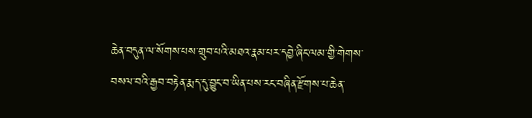ཆེན་བདུན་ལ་སོགས་པས་གྲུབ་པའི་མཐའ་རྣམ་པར་དབྱེ་ཞིང་ལམ་གྱི་གེགས་བསལ་བའི་རྒྱབ་བརྟེན་རྨད་དུ་བྱུང་བ་ཡིན་པས་རང་བཞིན་རྫོགས་པ་ཆེན་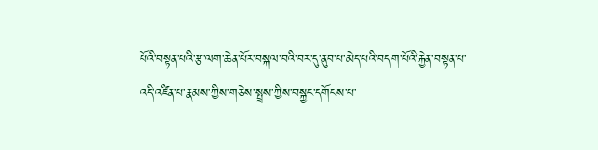པོའི་བསྟན་པའི་རྩ་ལག་ཆེན་པོར་བསྐལ་བའི་བར་དུ་ནུབ་པ་མེད་པའི་བདག་པོའི་རྐྱེན་བསྟན་པ་འདི་འཛིན་པ་རྣམས་ཀྱིས་གཅེས་སྤྲས་ཀྱིས་བསྐྱང་དགོངས་པ་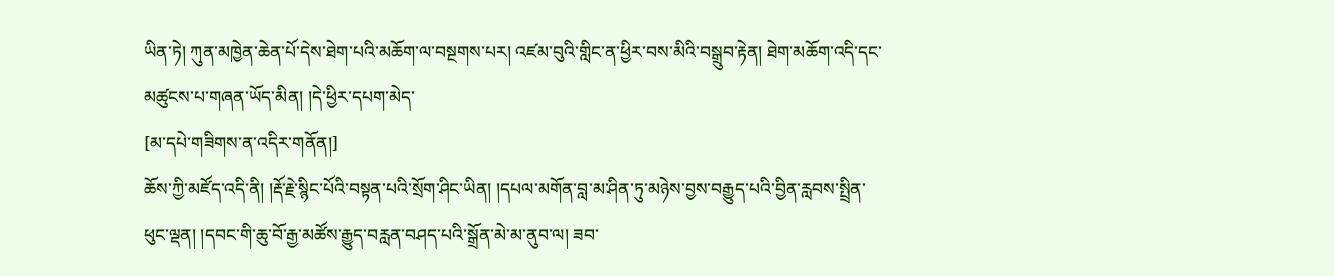ཡིན་ཏེ། ཀུན་མཁྱེན་ཆེན་པོ་དེས་ཐེག་པའི་མཆོག་ལ་བསྔགས་པར། འཛམ་བུའི་གླིང་ན་ཕྱིར་བས་མིའི་བསྒྲུབ་རྟེན། ཐེག་མཆོག་འདི་དང་མཚུངས་པ་གཞན་ཡོད་མིན། །དེ་ཕྱིར་དཔག་མེད་
[མ་དཔེ་གཟིགས་ན་འདིར་གནོན།]
ཆོས་ཀྱི་མཛོད་འདི་ནི། །རྡོ་རྗེ་སྙིང་པོའི་བསྟན་པའི་སྲོག་ཤིང་ཡིན། །དཔལ་མགོན་བླ་མ་ཤིན་ཏུ་མཉེས་བྱས་བརྒྱུད་པའི་བྱིན་རླབས་སྤྲིན་ཕུང་ལྡན། །དབང་གི་ཆུ་བོ་རྒྱ་མཚོས་རྒྱུད་བརླན་བཤད་པའི་སྒྲོན་མེ་མ་ནུབ་ལ། ཟབ་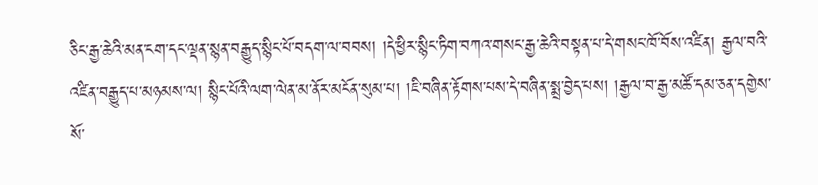ཅིང་རྒྱ་ཆེའི་མན་ངག་དང་ལྡན་སྙན་བརྒྱུད་སྙིང་པོ་བདག་ལ་བབས། །དེ་ཕྱིར་སྙིང་ཏིག་བཀའ་གསང་རྒྱ་ཆེའི་བསྟན་པ་དེ་གསང་ཁོ་བོས་འཛིན། རྒྱལ་བའི་འཛིན་བརྒྱུད་པ་མཉམས་ལ། སྙིང་པོའི་ལག་ལེན་མ་ནོར་མངོན་སུམ་པ། །ཇི་བཞིན་རྟོགས་པས་དེ་བཞིན་སྨྲ་བྱེད་པས། །རྒྱལ་བ་རྒྱ་མཚོ་དམ་ཅན་དགྱེས་སོ་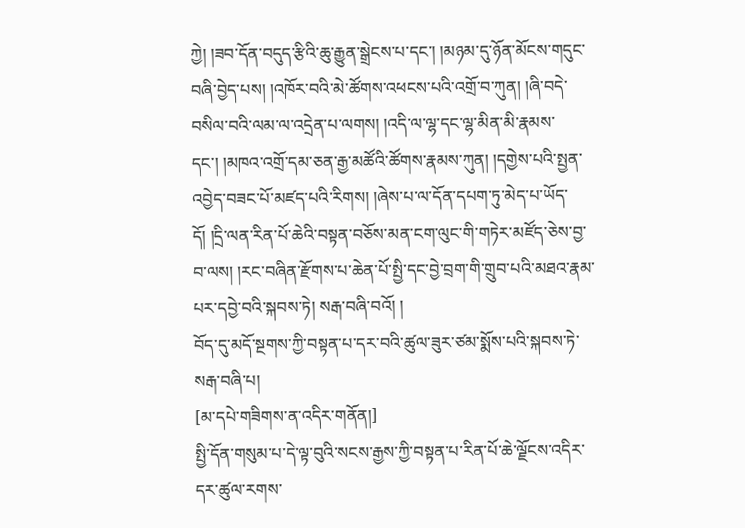ཀྱེ། །ཟབ་དོན་བདུད་རྩིའི་ཆུ་རྒྱུན་སྒྲེངས་པ་དང་། །མཉམ་དུ་ཉོན་མོངས་གདུང་བཞི་བྱེད་པས། །འཁོར་བའི་མེ་ཚོགས་འཕངས་པའི་འགྲོ་བ་ཀུན། །ཞི་བདེ་བསིལ་བའི་ལམ་ལ་འདྲེན་པ་ལགས། །འདི་ལ་ལྷ་དང་ལྷ་མིན་མི་རྣམས་དང་། །མཁའ་འགྲོ་དམ་ཅན་རྒྱ་མཚོའི་ཚོགས་རྣམས་ཀུན། །དགྱེས་པའི་སྤྱན་འབྱེད་བཟང་པོ་མཛད་པའི་རིགས། །ཞེས་པ་ལ་དོན་དཔག་ཏུ་མེད་པ་ཡོད་དོ། །དྲི་ལན་རིན་པོ་ཆེའི་བསྟན་བཅོས་མན་ངག་ལུང་གི་གཏེར་མཛོད་ཅེས་བྱ་བ་ལས། །རང་བཞིན་རྫོགས་པ་ཆེན་པོ་སྤྱི་དང་བྱེ་བྲག་གི་གྲུབ་པའི་མཐའ་རྣམ་པར་དབྱེ་བའི་སྐབས་ཏེ། སརྒ་བཞི་བའོ། །
བོད་དུ་མདོ་སྔགས་ཀྱི་བསྟན་པ་དར་བའི་ཚུལ་ཟུར་ཙམ་སྨོས་པའི་སྐབས་ཏེ་སརྒ་བཞི་པ།
[མ་དཔེ་གཟིགས་ན་འདིར་གནོན།]
སྤྱི་དོན་གསུམ་པ་དེ་ལྟ་བུའི་སངས་རྒྱས་ཀྱི་བསྟན་པ་རིན་པོ་ཆེ་ལྗོངས་འདིར་དར་ཚུལ་རགས་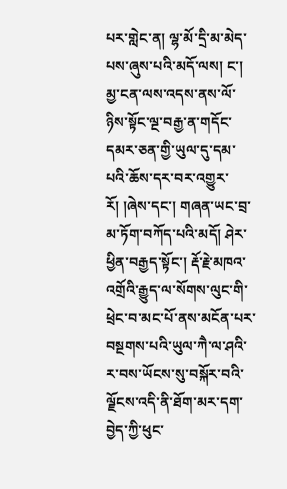པར་གླེང་ན། ལྷ་མོ་དྲི་མ་མེད་པས་ཞུས་པའི་མདོ་ལས། ང་། མྱ་ངན་ལས་འདས་ནས་ལོ་ཉིས་སྟོང་ལྔ་བརྒྱ་ན་གདོང་དམར་ཅན་གྱི་ཡུལ་དུ་དམ་པའི་ཆོས་དར་བར་འགྱུར་རོ། །ཞེས་དང་། གཞན་ཡང་བྲ་མ་ཏོག་བཀོད་པའི་མདོ། ཤེར་ཕྱིན་བརྒྱད་སྟོང་། རྡོ་རྗེ་མཁའ་འགྲོའི་རྒྱུད་ལ་སོགས་ལུང་གི་ཕྲེང་བ་མང་པོ་ནས་མངོན་པར་བསྔགས་པའི་ཡུལ་ཀཻ་ལ་ཤའི་ར་བས་ཡོངས་སུ་བསྐོར་བའི་ལྗོངས་འདི་ནི་ཐོག་མར་དག་བྱེད་ཀྱི་ཕུང་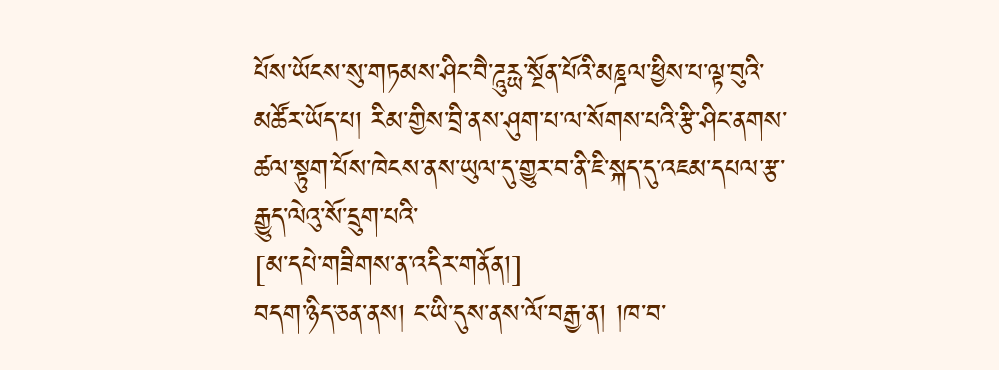པོས་ཡོངས་སུ་གཏམས་ཤིང་བཻ་ཌཱུརྻ་སྔོན་པོའི་མཎྜལ་ཕྱིས་པ་ལྟ་བུའི་མཚོར་ཡོད་པ། རིམ་གྱིས་བྲི་ནས་ཤུག་པ་ལ་སོགས་པའི་རྩི་ཤིང་ནགས་ཚལ་སྟུག་པོས་ཁེངས་ནས་ཡུལ་དུ་གྱུར་བ་ནི་ཇི་སྐད་དུ་འཇམ་དཔལ་རྩ་རྒྱུད་ལེའུ་སོ་དྲུག་པའི་
[མ་དཔེ་གཟིགས་ན་འདིར་གནོན།]
བདག་ཉིད་ཅན་ནས། ང་ཡི་དུས་ནས་ལོ་བརྒྱ་ན། །ཁ་བ་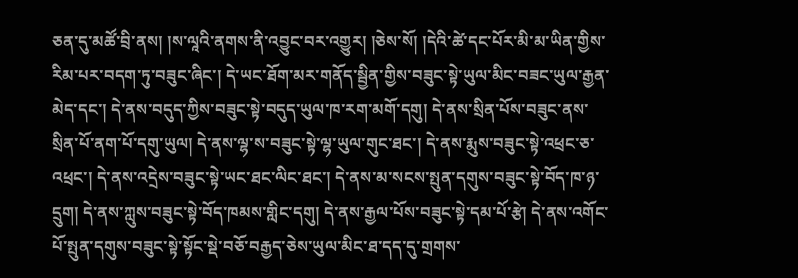ཅན་དུ་མཚོ་བྲི་ནས། །ས་ལཱའི་ནགས་ནི་འབྱུང་བར་འགྱུར། །ཅེས་སོ། །དེའི་ཚེ་དང་པོར་མི་མ་ཡིན་གྱིས་རིམ་པར་བདག་ཏུ་བཟུང་ཞིང་། དེ་ཡང་ཐོག་མར་གནོད་སྦྱིན་གྱིས་བཟུང་སྟེ་ཡུལ་མིང་བཟང་ཡུལ་རྒྱན་མེད་དང་། དེ་ནས་བདུད་ཀྱིས་བཟུང་སྟེ་བདུད་ཡུལ་ཁ་རག་མགོ་དགུ། དེ་ནས་སྲིན་པོས་བཟུང་ནས་སྲིན་པོ་ནག་པོ་དགུ་ཡུལ། དེ་ནས་ལྷ་ས་བཟུང་སྟེ་ལྷ་ཡུལ་གུང་ཐང་། དེ་ནས་རྨུས་བཟུང་སྟེ་འཕྲང་ཅ་འཕྲང་། དེ་ནས་འདྲེས་བཟུང་སྟེ་ཡང་ཐང་ལིང་ཐང་། དེ་ནས་མ་སངས་སྤུན་དགུས་བཟུང་སྟེ་བོད་ཁ་ཉ་དྲུག། དེ་ནས་ཀླུས་བཟུང་སྟེ་བོད་ཁམས་གླིང་དགུ། དེ་ནས་རྒྱལ་པོས་བཟུང་སྟེ་དམ་པོ་རྩེ། དེ་ནས་འགོང་པོ་སྤུན་དགུས་བཟུང་སྟེ་སྟོང་སྡེ་བཅོ་བརྒྱད་ཅེས་ཡུལ་མིང་ཐ་དད་དུ་གྲགས་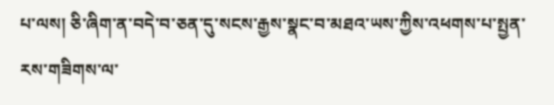པ་ལས། ཅི་ཞིག་ན་བདེ་བ་ཅན་དུ་སངས་རྒྱས་སྣང་བ་མཐའ་ཡས་ཀྱིས་འཕགས་པ་སྤྱན་རས་གཟིགས་ལ་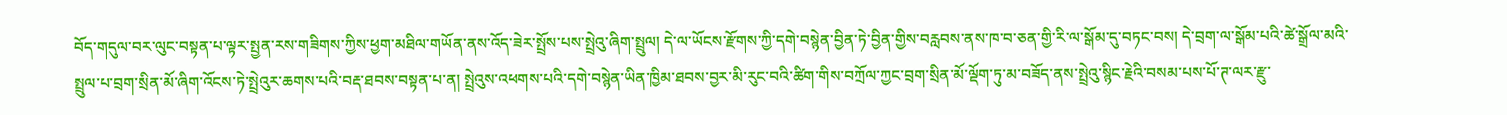བོད་གདུལ་བར་ལུང་བསྟན་པ་ལྟར་སྤྱན་རས་གཟིགས་ཀྱིས་ཕྱག་མཐིལ་གཡོན་ནས་འོད་ཟེར་སྤྲོས་པས་སྤྲེའུ་ཞིག་སྤྲུལ། དེ་ལ་ཡོངས་རྫོགས་ཀྱི་དགེ་བསྙེན་བྱིན་ཏེ་བྱིན་གྱིས་བརླབས་ནས་ཁ་བ་ཅན་གྱི་རི་ལ་སྒོམ་དུ་བཏང་བས། དེ་བྲག་ལ་སྒོམ་པའི་ཚེ་སྒྲོལ་མའི་སྤྲུལ་པ་བྲག་སྲིན་མོ་ཞིག་འོངས་ཏེ་སྤྲེའུར་ཆགས་པའི་བརྡ་ཐབས་བསྟན་པ་ན། སྤྲེའུས་འཕགས་པའི་དགེ་བསྙེན་ཡིན་ཁྱིམ་ཐབས་བྱར་མི་རུང་བའི་ཚིག་གིས་བཀྲོལ་ཀྱང་བྲག་སྲིན་མོ་ལྡོག་ཏུ་མ་བཟོད་ནས་སྤྲེའུ་སྙིང་རྗེའི་བསམ་པས་པོ་ཊ་ལར་རྫུ་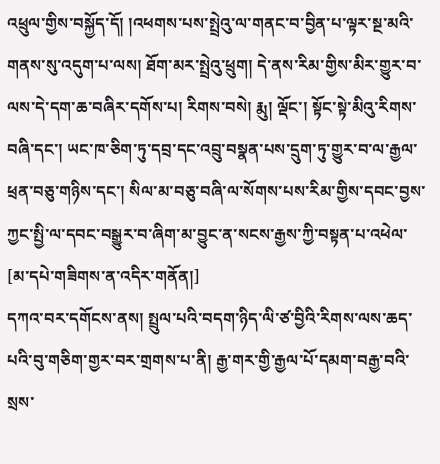འཕྲུལ་གྱིས་བསྐྱོད་དོ། །འཕགས་པས་སྤྲེའུ་ལ་གནང་བ་བྱིན་པ་ལྟར་སྔ་མའི་གནས་སུ་འདུག་པ་ལས། ཐོག་མར་སྤྲེའུ་ཕྲུག། དེ་ནས་རིམ་གྱིས་མིར་གྱུར་བ་ལས་དེ་དག་ཆ་བཞིར་དགོས་པ། རིགས་བསེ། རྨུ། ལྡོང་། སྟོང་སྟེ་མིའུ་རིགས་བཞི་དང་། ཡང་ཁ་ཅིག་ཏུ་དབྲ་དང་འབྲུ་བསྣན་པས་དྲུག་ཏུ་གྱུར་བ་ལ་རྒྱལ་ཕྲན་བཅུ་གཉིས་དང་། སིལ་མ་བཅུ་བཞི་ལ་སོགས་པས་རིམ་གྱིས་དབང་བྱས་ཀྱང་སྤྱི་ལ་དབང་བསྒྱུར་བ་ཞིག་མ་བྱུང་ན་སངས་རྒྱས་ཀྱི་བསྟན་པ་འཕེལ་
[མ་དཔེ་གཟིགས་ན་འདིར་གནོན།]
དཀའ་བར་དགོངས་ནས། སྤྲུལ་པའི་བདག་ཉིད་ལི་ཙ་བྱིའི་རིགས་ལས་ཆད་པའི་བུ་གཅིག་གྱར་བར་གྲགས་པ་ནི། རྒྱ་གར་གྱི་རྒྱལ་པོ་དམག་བརྒྱ་བའི་སྲས་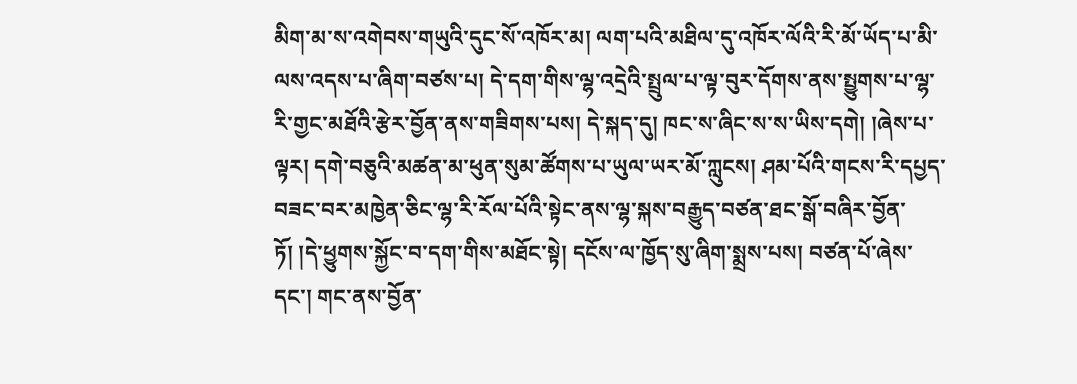མིག་མ་ས་འགེབས་གཡུའི་དུང་སོ་འཁོར་མ། ལག་པའི་མཐིལ་དུ་འཁོར་ལོའི་རི་མོ་ཡོད་པ་མི་ལས་འདས་པ་ཞིག་བཙས་པ། དེ་དག་གིས་ལྷ་འདྲེའི་སྤྲུལ་པ་ལྟ་བུར་དོགས་ནས་སྤྱུགས་པ་ལྷ་རི་གྱང་མཐོའི་རྩེར་བྱོན་ནས་གཟིགས་པས། དེ་སྐད་དུ། ཁང་ས་ཞིང་ས་ས་ཡིས་དགེ། །ཞེས་པ་ལྟར། དགེ་བཅུའི་མཚན་མ་ཕུན་སུམ་ཚོགས་པ་ཡུལ་ཡར་མོ་ཀླུངས། ཤམ་པོའི་གངས་རི་དཔྱད་བཟང་བར་མཁྱེན་ཅིང་ལྷ་རི་རོལ་པོའི་སྟེང་ནས་ལྷ་སྐས་བརྒྱུད་བཙན་ཐང་སྒོ་བཞིར་བྱོན་ཏོ། །དེ་ཕྱུགས་སྐྱོང་བ་དག་གིས་མཐོང་སྟེ། དངོས་ལ་ཁྱོད་སུ་ཞིག་སྨྲས་པས། བཙན་པོ་ཞེས་དང་། གང་ནས་བྱོན་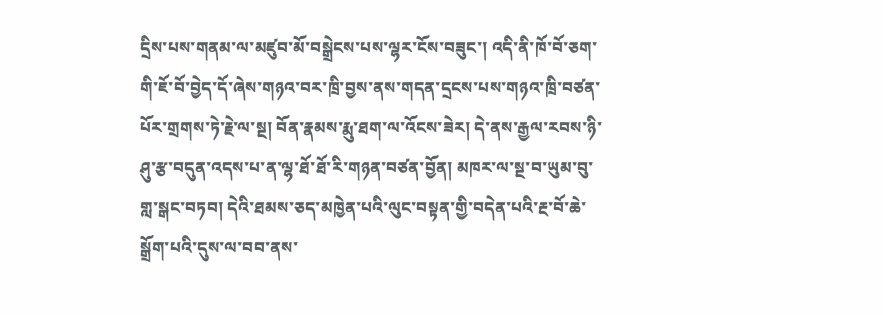དྲིས་པས་གནམ་ལ་མཛུབ་མོ་བསྒྲེངས་པས་ལྷར་ངོས་བཟུང་། འདི་ནི་ཁོ་བོ་ཅག་གི་ཇོ་བོ་བྱེད་དོ་ཞེས་གཉའ་བར་ཁྲི་བྱས་ནས་གདན་དྲངས་པས་གཉའ་ཁྲི་བཙན་པོར་གྲགས་ཏེ་རྗེ་ལ་སྔ། བོན་རྣམས་རྨུ་ཐག་ལ་འོངས་ཟེར། དེ་ནས་རྒྱལ་རབས་ཉི་ཤུ་རྩ་བདུན་འདས་པ་ན་ལྷ་ཐོ་ཐོ་རི་གཉན་བཙན་བྱོན། མཁར་ལ་སྔ་བ་ཡུམ་བུ་གླ་སྒང་བཏབ། དེའི་ཐམས་ཅད་མཁྱེན་པའི་ལུང་བསྟན་གྱི་བདེན་པའི་རྔ་བོ་ཆེ་སྒྲོག་པའི་དུས་ལ་བབ་ནས་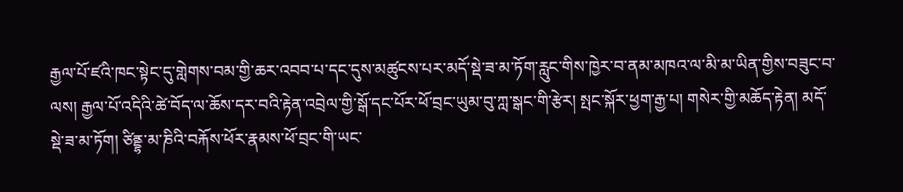རྒྱལ་པོ་ཛའི་ཁང་སྟེང་དུ་གླེགས་བམ་གྱི་ཆར་འབབ་པ་དང་དུས་མཚུངས་པར་མདོ་སྡེ་ཟ་མ་ཏོག་རླུང་གིས་ཁྱེར་བ་ནམ་མཁའ་ལ་མི་མ་ཡིན་གྱིས་བཟུང་བ་ལས། རྒྱལ་པོ་འདིའི་ཚེ་བོད་ལ་ཆོས་དར་བའི་རྟེན་འབྲེལ་གྱི་སྒོ་དང་པོར་ཕོ་བྲང་ཡུམ་བུ་ཀླ་སྒང་གི་རྩེར། སྤང་སྐོར་ཕྱག་རྒྱ་པ། གསེར་གྱི་མཆོད་རྟེན། མདོ་སྡེ་ཟ་མ་ཏོག། ཙིནྡྷ་མ་ཎིའི་བརྐོས་ཕོར་རྣམས་ཕོ་བྲང་གི་ཡང་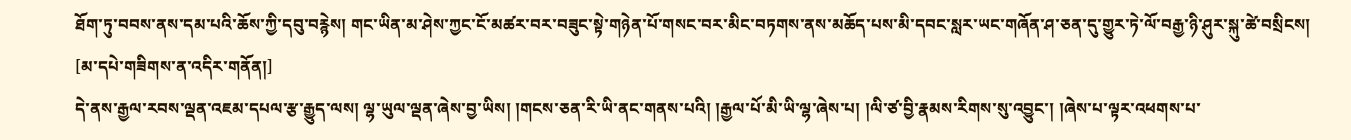ཐོག་ཏུ་བབས་ནས་དམ་པའི་ཆོས་ཀྱི་དབུ་བརྙེས། གང་ཡིན་མ་ཤེས་ཀྱང་ངོ་མཚར་བར་བཟུང་སྟེ་གཉེན་པོ་གསང་བར་མིང་བཏགས་ནས་མཆོད་པས་མི་དབང་སླར་ཡང་གཞོན་ཤ་ཅན་དུ་གྱུར་ཏེ་ལོ་བརྒྱ་ཉི་ཤུར་སྐུ་ཚེ་བསྲིངས།
[མ་དཔེ་གཟིགས་ན་འདིར་གནོན།]
དེ་ནས་རྒྱལ་རབས་ལྡན་འཇམ་དཔལ་རྩ་རྒྱུད་ལས། ལྷ་ཡུལ་ལྡན་ཞེས་བྱ་ཡིས། །གངས་ཅན་རི་ཡི་ནང་གནས་པའི། །རྒྱལ་པོ་མི་ཡི་ལྷ་ཞེས་པ། །ལི་ཙ་བྱི་རྣམས་རིགས་སུ་འབྱུང་། །ཞེས་པ་ལྟར་འཕགས་པ་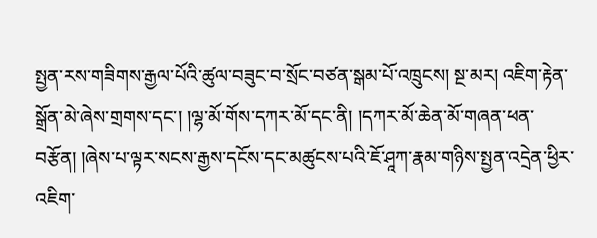སྤྱན་རས་གཟིགས་རྒྱལ་པོའི་ཚུལ་བཟུང་བ་སྲོང་བཙན་སྒམ་པོ་འཁྲུངས། སྔ་མར། འཇིག་རྟེན་སྒྲོན་མེ་ཞེས་གྲགས་དང་། །ལྷ་མོ་གོས་དཀར་མོ་དང་ནི། །དཀར་མོ་ཆེན་མོ་གཞན་ཕན་བརྩོན། །ཞེས་པ་ལྟར་སངས་རྒྱས་དངོས་དང་མཚུངས་པའི་ཇོ་ཤཱཀ་རྣམ་གཉིས་སྤྱན་འདྲེན་ཕྱིར་འཇིག་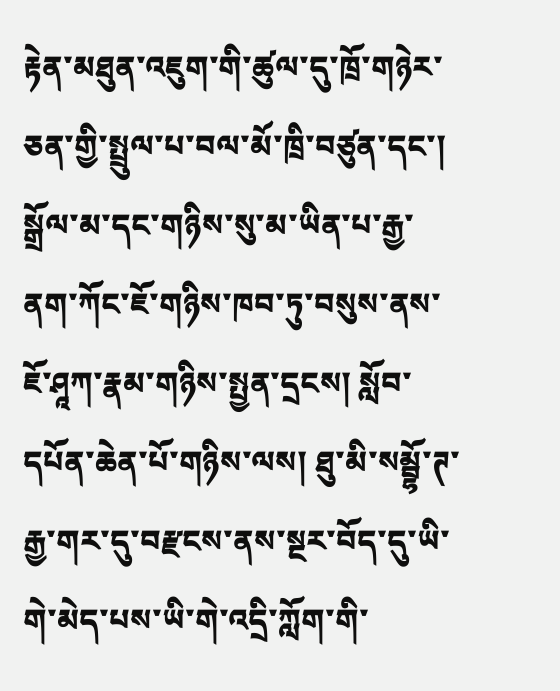རྟེན་མཐུན་འཇུག་གི་ཚུལ་དུ་ཁྲོ་གཉེར་ཅན་གྱི་སྤྲུལ་པ་བལ་མོ་ཁྲི་བཙུན་དང་། སྒྲོལ་མ་དང་གཉིས་སུ་མ་ཡིན་པ་རྒྱ་ནག་ཀོང་ཇོ་གཉིས་ཁབ་ཏུ་བསུས་ནས་ཇོ་ཤཱཀ་རྣམ་གཉིས་སྤྱན་དྲངས། སློབ་དཔོན་ཆེན་པོ་གཉིས་ལས། ཐུ་མི་སམྦྷོ་ཊ་རྒྱ་གར་དུ་བརྫངས་ནས་སྔར་བོད་དུ་ཡི་གེ་མེད་པས་ཡི་གེ་འདྲི་ཀློག་གི་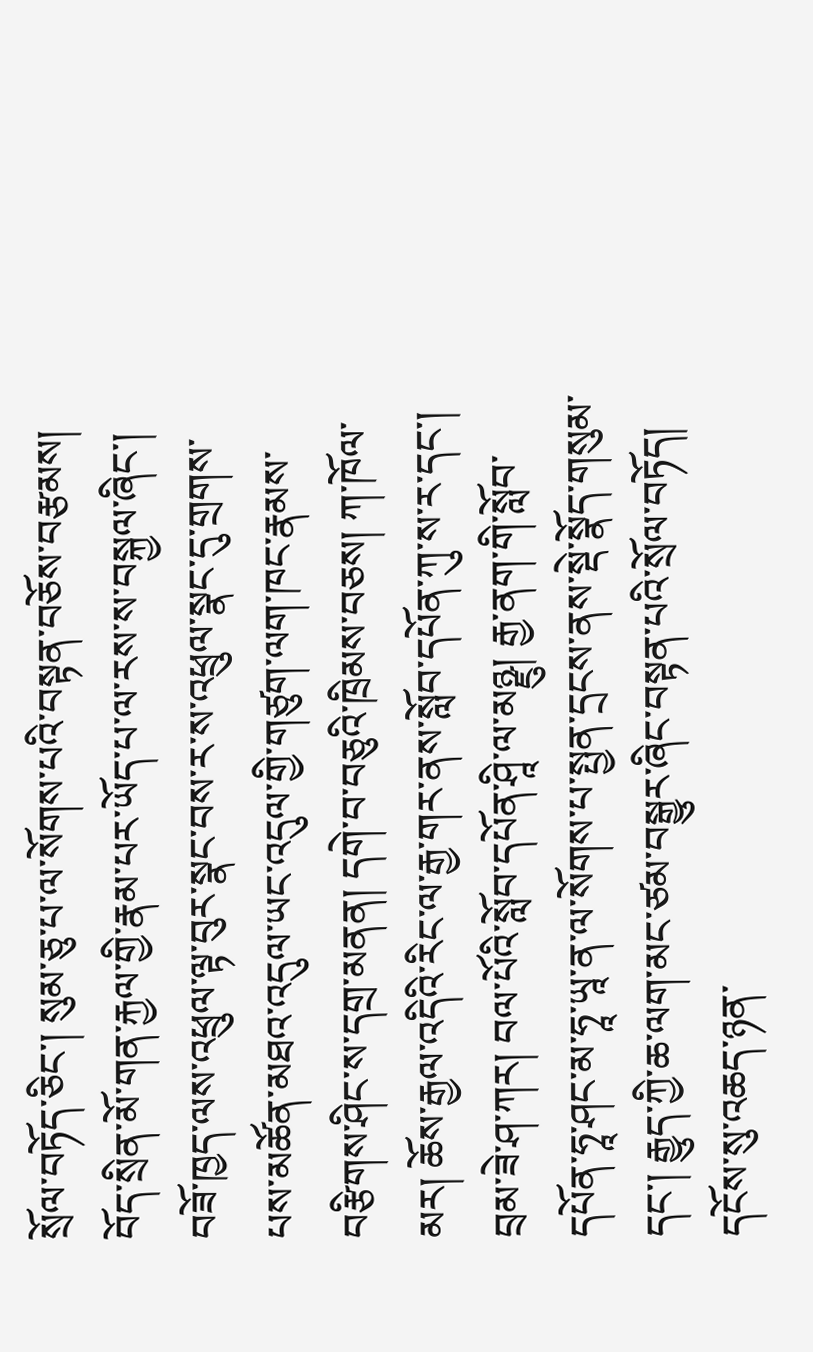སྲོལ་བཏོད་ཅིང་། སུམ་ཅུ་པ་ལ་སོགས་པའི་བསྟན་བཅོས་བརྩམས། བོད་སྲིན་མོ་གན་རྐྱལ་གྱི་རྣམ་པར་ཡོད་པ་ལ་རས་ས་བསྐྱལ་ཞིང་། བཟོ་ཁྱད་ལས་འཕྲུལ་ལྟ་བུར་སྣང་བས་ར་ས་འཕྲུལ་སྣང་དུ་གྲགས་པས་མཚོན་མཐའ་འདུལ་ཡང་འདུལ་གྱི་གཙུག་ལག་ཁང་རྣམས་བརྩིགས་ཤིང་ས་དགྲ་མནན། དགེ་བ་བཅུའི་ཁྲིམས་བཅས། ཀ་ཁོལ་མར། ཆོས་རྒྱལ་འདིའི་རིང་ལ་རྒྱ་གར་ནས་སློབ་དཔོན་ཀུ་ས་ར་དང་། བྲམ་ཟེ་ཤ་ཀར། བལ་པོའི་སློབ་དཔོན་ཤཱི་ལ་མཉྫུ། རྒྱ་ནག་གི་སློབ་དཔོན་ཧཱ་ཤང་མ་ཧཱ་ཡཱ་ན་ལ་སོགས་པ་སྤྱན་དྲངས་ནས་སྡེ་སྣོད་གསུམ་དང་། རྒྱུད་ཀྱི་ཆ་ལག་མང་ཙམ་བསྒྱུར་ཞིང་བསྟན་པའི་སྲོལ་བཏོད། དངོས་སུ་འཆད་ཉན་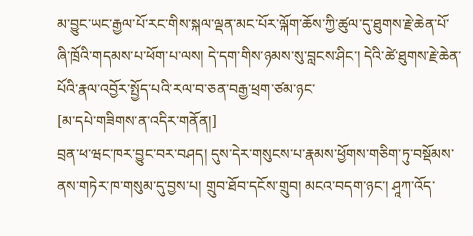མ་བྱུང་ཡང་རྒྱལ་པོ་རང་གིས་སྐལ་ལྡན་མང་པོར་ལྐོག་ཆོས་ཀྱི་ཚུལ་དུ་ཐུགས་རྗེ་ཆེན་པོ་ཞི་ཁྲོའི་གདམས་པ་ཕོག་པ་ལས། དེ་དག་གིས་ཉམས་སུ་བླངས་ཤིང་། དེའི་ཚེ་ཐུགས་རྗེ་ཆེན་པོའི་རྣལ་འབྱོར་སྤྱོད་པའི་རལ་བ་ཅན་བརྒྱ་ཕྲག་ཙམ་ཉང་
[མ་དཔེ་གཟིགས་ན་འདིར་གནོན།]
བྲན་ཕ་ཝང་ཁར་བྱུང་བར་བཤད། དུས་དེར་གསུངས་པ་རྣམས་ཕྱོགས་གཅིག་ཏུ་བསྡོམས་ནས་གཏེར་ཁ་གསུམ་དུ་བྱས་པ། གྲུབ་ཐོབ་དངོས་གྲུབ། མངའ་བདག་ཉང་། ཤཱཀ་འོད་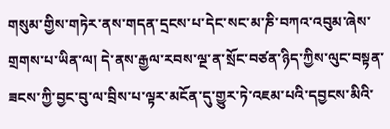གསུམ་གྱིས་གཏེར་ནས་གདན་དྲངས་པ་དེང་སང་མ་ཎི་བཀའ་འབུམ་ཞེས་གྲགས་པ་ཡིན་ལ། དེ་ནས་རྒྱལ་རབས་ལྔ་ན་སྲོང་བཙན་ཉིད་ཀྱིས་ལུང་བསྟན་ཟངས་ཀྱི་བྱང་བུ་ལ་བྲིས་པ་ལྟར་མངོན་དུ་གྱུར་ཏེ་འཇམ་པའི་དབྱངས་མིའི་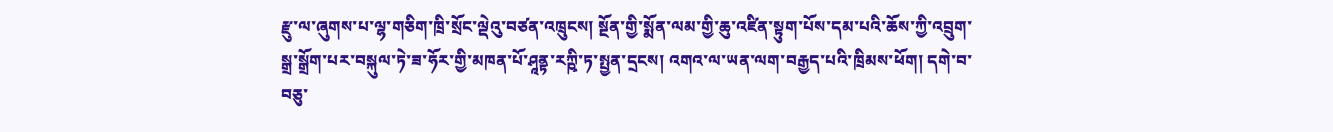རྫུ་ལ་ཞུགས་པ་ལྷ་གཅིག་ཁྲི་སྲོང་ལྡེའུ་བཙན་འཁྲུངས། སྔོན་གྱི་སྨོན་ལམ་གྱི་ཆུ་འཛིན་སྟུག་པོས་དམ་པའི་ཆོས་ཀྱི་འབྲུག་སྒྲ་སྒྲོག་པར་བསྐུལ་ཏེ་ཟ་ཧོར་གྱི་མཁན་པོ་ཤཱནྟ་རཀྵི་ཏ་སྤྱན་དྲངས། འགའ་ལ་ཡན་ལག་བརྒྱད་པའི་ཁྲིམས་ཕོག། དགེ་བ་བཅུ་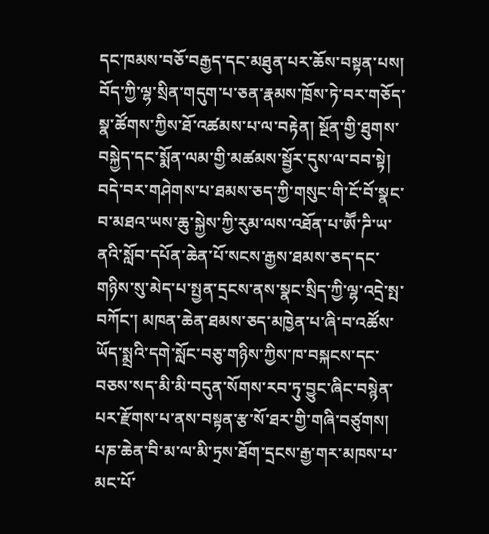དང་ཁམས་བཅོ་བརྒྱད་དང་མཐུན་པར་ཆོས་བསྟན་པས། བོད་ཀྱི་ལྷ་སྲིན་གདུག་པ་ཅན་རྣམས་ཁྲོས་ཏེ་བར་གཅོད་སྣ་ཚོགས་ཀྱིས་ཐོ་འཚམས་པ་ལ་བརྟེན། སྔོན་གྱི་ཐུགས་བསྐྱེད་དང་སྨོན་ལམ་གྱི་མཚམས་སྦྱོར་དུས་ལ་བབ་སྟེ། བདེ་བར་གཤེགས་པ་ཐམས་ཅད་ཀྱི་གསུང་གི་ངོ་བོ་སྣང་བ་མཐའ་ཡས་ཆུ་སྐྱེས་ཀྱི་རུམ་ལས་འཐོན་པ་ཨཽ་ཌི་ཡ་ནའི་སློབ་དཔོན་ཆེན་པོ་སངས་རྒྱས་ཐམས་ཅད་དང་གཉིས་སུ་མེད་པ་སྤྱན་དྲངས་ནས་སྣང་སྲིད་ཀྱི་ལྷ་འདྲེ་སྤ་བཀོང་། མཁན་ཆེན་ཐམས་ཅད་མཁྱེན་པ་ཞི་བ་འཚོས་ཡོད་སྨྲའི་དགེ་སློང་བཅུ་གཉིས་ཀྱིས་ཁ་བསྐངས་དང་བཅས་སད་མི་མི་བདུན་སོགས་རབ་ཏུ་བྱུང་ཞིང་བསྙེན་པར་རྫོགས་པ་ནས་བསྟན་རྩ་སོ་ཐར་གྱི་གཞི་བཙུགས། པཎ་ཆེན་བི་མ་ལ་མི་ཏྲས་ཐོག་དྲངས་རྒྱ་གར་མཁས་པ་མང་པོ་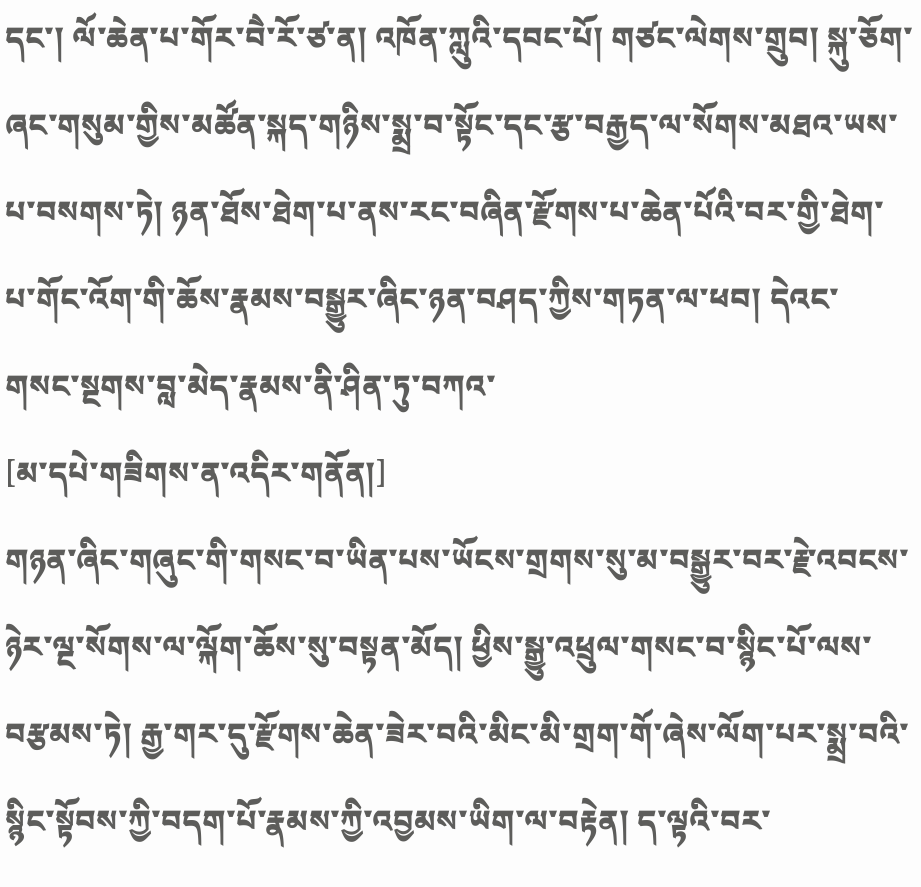དང་། ལོ་ཆེན་པ་གོར་བཻ་རོ་ཙ་ན། འཁོན་ཀླུའི་དབང་པོ། གཙང་ལེགས་གྲུབ། སྐུ་ཅོག་ཞང་གསུམ་གྱིས་མཚོན་སྐད་གཉིས་སྨྲ་བ་སྟོང་དང་རྩ་བརྒྱད་ལ་སོགས་མཐའ་ཡས་པ་བསགས་ཏེ། ཉན་ཐོས་ཐེག་པ་ནས་རང་བཞིན་རྫོགས་པ་ཆེན་པོའི་བར་གྱི་ཐེག་པ་གོང་འོག་གི་ཆོས་རྣམས་བསྒྱུར་ཞིང་ཉན་བཤད་ཀྱིས་གཏན་ལ་ཕབ། དེའང་གསང་སྔགས་བླ་མེད་རྣམས་ནི་ཤིན་ཏུ་བཀའ་
[མ་དཔེ་གཟིགས་ན་འདིར་གནོན།]
གཉན་ཞིང་གཞུང་གི་གསང་བ་ཡིན་པས་ཡོངས་གྲགས་སུ་མ་བསྒྱུར་བར་རྗེ་འབངས་ཉེར་ལྔ་སོགས་ལ་ལྐོག་ཆོས་སུ་བསྟན་མོད། ཕྱིས་སྒྱུ་འཕྲུལ་གསང་བ་སྙིང་པོ་ལས་བརྩམས་ཏེ། རྒྱ་གར་དུ་རྫོགས་ཆེན་ཟེར་བའི་མིང་མི་གྲག་གོ་ཞེས་ལོག་པར་སྨྲ་བའི་སྙིང་སྟོབས་ཀྱི་བདག་པོ་རྣམས་ཀྱི་འབྱམས་ཡིག་ལ་བརྟེན། ད་ལྟའི་བར་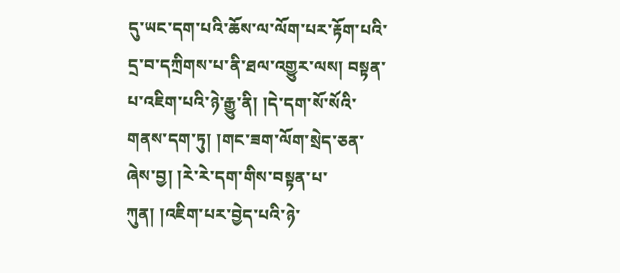དུ་ཡང་དག་པའི་ཆོས་ལ་ལོག་པར་རྟོག་པའི་དྲ་བ་དཀྲིགས་པ་ནི་ཐལ་འགྱུར་ལས། བསྟན་པ་འཇིག་པའི་ཉེ་རྒྱུ་ནི། །དེ་དག་སོ་སོའི་གནས་དག་ཏུ། །གང་ཟག་ལོག་སྲེད་ཅན་ཞེས་བྱ། །རེ་རེ་དག་གིས་བསྟན་པ་ཀུན། །འཇིག་པར་བྱེད་པའི་ཉེ་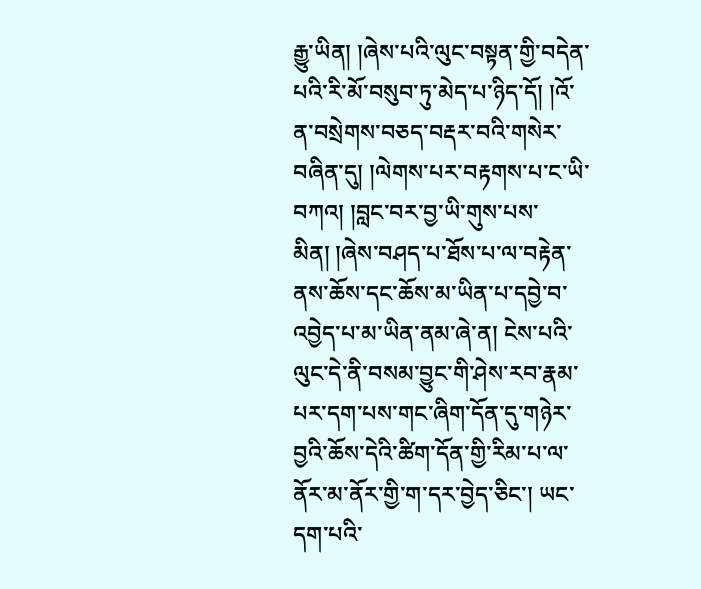རྒྱུ་ཡིན། །ཞེས་པའི་ལུང་བསྟན་གྱི་བདེན་པའི་རི་མོ་བསུབ་ཏུ་མེད་པ་ཉིད་དོ། །འོ་ན་བསྲེགས་བཅད་བརྡར་བའི་གསེར་བཞིན་དུ། །ལེགས་པར་བརྟགས་པ་ང་ཡི་བཀའ། །བླང་བར་བྱ་ཡི་གུས་པས་མིན། །ཞེས་བཤད་པ་ཐོས་པ་ལ་བརྟེན་ནས་ཆོས་དང་ཆོས་མ་ཡིན་པ་དབྱེ་བ་འབྱེད་པ་མ་ཡིན་ནམ་ཞེ་ན། ངེས་པའི་ལུང་དེ་ནི་བསམ་བྱུང་གི་ཤེས་རབ་རྣམ་པར་དག་པས་གང་ཞིག་དོན་དུ་གཉེར་བྱའི་ཆོས་དེའི་ཚིག་དོན་གྱི་རིམ་པ་ལ་ནོར་མ་ནོར་གྱི་ག་དར་བྱེད་ཅིང་། ཡང་དག་པའི་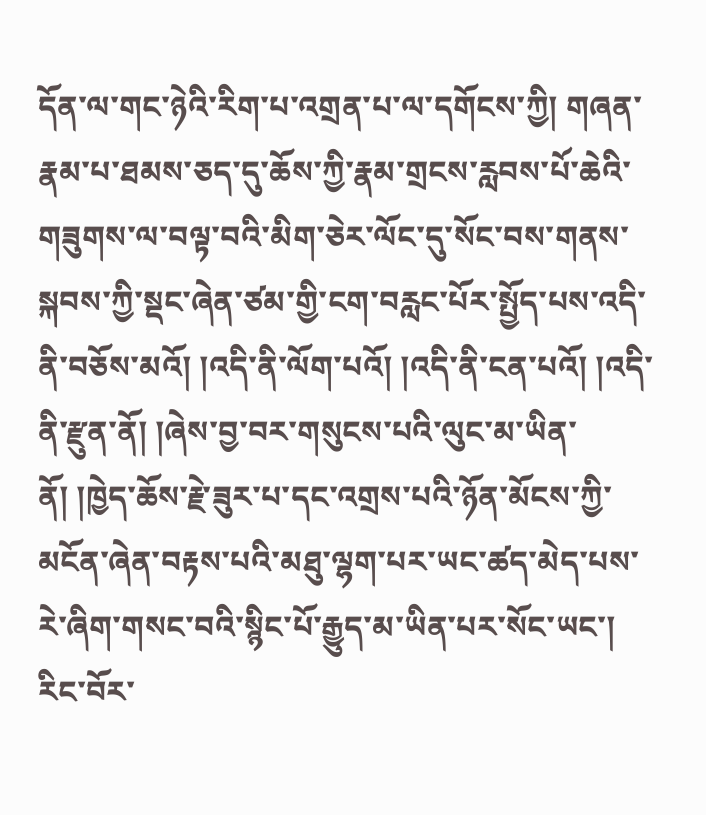དོན་ལ་གང་ཉེའི་རིག་པ་འགྲན་པ་ལ་དགོངས་ཀྱི། གཞན་རྣམ་པ་ཐམས་ཅད་དུ་ཆོས་ཀྱི་རྣམ་གྲངས་རླབས་པོ་ཆེའི་གཟུགས་ལ་བལྟ་བའི་མིག་ཅེར་ལོང་དུ་སོང་བས་གནས་སྐབས་ཀྱི་སྡང་ཞེན་ཙམ་གྱི་ངག་བརླང་པོར་སྤྱོད་པས་འདི་ནི་བཅོས་མའོ། །འདི་ནི་ལོག་པའོ། །འདི་ནི་ངན་པའོ། །འདི་ནི་རྫུན་ནོ། །ཞེས་བྱ་བར་གསུངས་པའི་ལུང་མ་ཡིན་ནོ། །ཁྱེད་ཆོས་རྗེ་ཟུར་པ་དང་འགྲས་པའི་ཉོན་མོངས་ཀྱི་མངོན་ཞེན་བརྟས་པའི་མཐུ་ལྷག་པར་ཡང་ཚད་མེད་པས་རེ་ཞིག་གསང་བའི་སྙིང་པོ་རྒྱུད་མ་ཡིན་པར་སོང་ཡང་། རིང་བོར་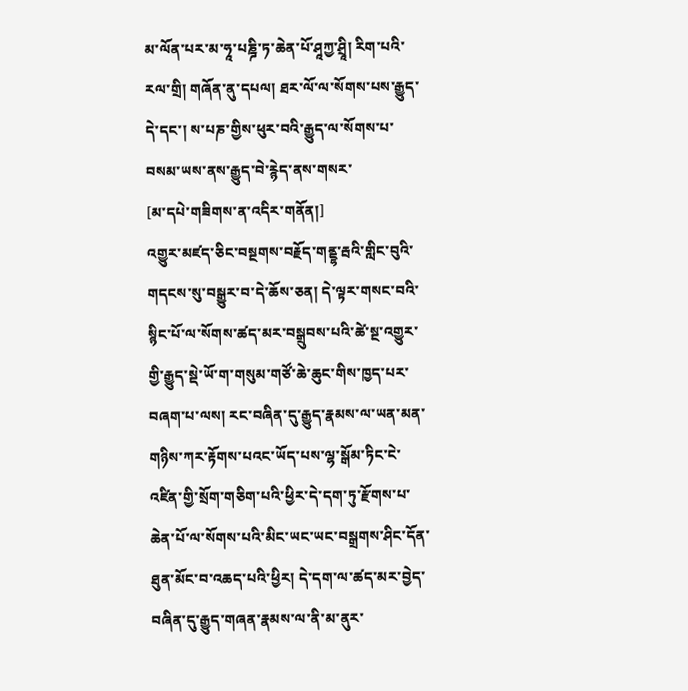མ་ལོན་པར་མ་ཧཱ་པཎྜི་ཏ་ཆེན་པོ་ཤཱཀྱ་ཤྲཱི། རིག་པའི་རལ་གྲི། གཞོན་ནུ་དཔལ། ཐར་ལོ་ལ་སོགས་པས་རྒྱུད་དེ་དང་། ས་པཎ་གྱིས་ཕུར་བའི་རྒྱུད་ལ་སོགས་པ་བསམ་ཡས་ནས་རྒྱུད་བེ་རྙེད་ནས་གསར་
[མ་དཔེ་གཟིགས་ན་འདིར་གནོན།]
འགྱུར་མཛད་ཅིང་བསྔགས་བརྗོད་གནྡྷ་རྦའི་གླིང་བུའི་གདངས་སུ་བསྒྱུར་བ་དེ་ཆོས་ཅན། དེ་ལྟར་གསང་བའི་སྙིང་པོ་ལ་སོགས་ཚད་མར་བསྒྲུབས་པའི་ཚེ་སྔ་འགྱུར་གྱི་རྒྱུད་སྡེ་ཡོ་ག་གསུམ་གཙོ་ཆེ་ཆུང་གིས་ཁྱད་པར་བཞག་པ་ལས། རང་བཞིན་དུ་རྒྱུད་རྣམས་ལ་ཡན་མན་གཉིས་ཀར་རྟོགས་པའང་ཡོད་པས་ལྷ་སྒོམ་ཏིང་ངེ་འཛིན་གྱི་སྲོག་གཅིག་པའི་ཕྱིར་དེ་དག་ཏུ་རྫོགས་པ་ཆེན་པོ་ལ་སོགས་པའི་མིང་ཡང་ཡང་བསྒྲགས་ཤིང་དོན་ཐུན་མོང་བ་འཆད་པའི་ཕྱིར། དེ་དག་ལ་ཚད་མར་བྱེད་བཞིན་དུ་རྒྱུད་གཞན་རྣམས་ལ་ནི་མ་ནུར་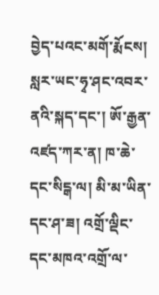བྱེད་པའང་མགོ་རྨོངས། སླར་ཡང་ཧྭ་ཤང་འབར་ནའི་སྐད་དང་། ཨོ་རྒྱན་འཛད་ཀར་ན། ཁ་ཆེ་དང་སིངྒ་ལ། མི་མ་ཡིན་དང་ཤ་ཟ། འགྲོ་ལྡིང་དང་མཁའ་འགྲོ་ལ་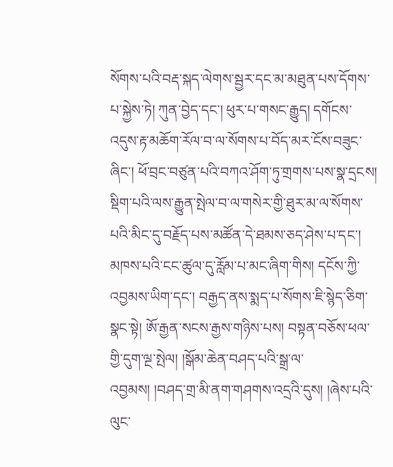སོགས་པའི་བརྡ་སྐད་ལེགས་སྦྱར་དང་མ་མཐུན་པས་དོགས་པ་སྐྱེས་ཏེ། ཀུན་བྱེད་དང་། ཕུར་པ་གསང་རྒྱུད། དགོངས་འདུས་རྟ་མཆོག་རོལ་བ་ལ་སོགས་པ་བོད་མར་ངོས་བཟུང་ཞིང་། ཕོ་བྲང་བཙུན་པའི་བཀའ་ཤོག་ཏུ་གྲགས་པས་སྣ་དྲངས། སྡིག་པའི་ལས་རྒྱུན་སྤེལ་བ་ལ་གསེར་གྱི་ཐུར་མ་ལ་སོགས་པའི་མིང་དུ་བརྗོད་པས་མཚོན་དེ་ཐམས་ཅད་ཤེས་པ་དང་། མཁས་པའི་ངང་ཚུལ་དུ་རློམ་པ་མང་ཞིག་གིས། དངོས་ཀྱི་འབྱམས་ཡིག་དང་། བརྒྱད་ནས་སྨད་པ་སོགས་ཇི་སྙེད་ཅིག་སྣང་སྟེ། ཨོ་རྒྱན་སངས་རྒྱས་གཉིས་པས། བསྟན་བཅོས་ཕལ་གྱི་དུག་ལྔ་སྤེལ། །སྒོམ་ཆེན་བཤད་པའི་སྒྲ་ལ་འབྱམས། །བཤད་གྲ་མི་ནག་གཤགས་འདྲའི་དུས། །ཞེས་པའི་ལུང་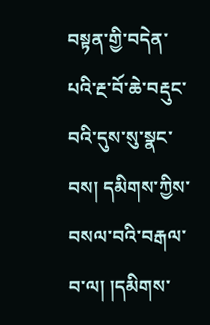བསྟན་གྱི་བདེན་པའི་རྔ་བོ་ཆེ་བརྡུང་བའི་དུས་སུ་སྣང་བས། དམིགས་ཀྱིས་བསལ་བའི་བརྒལ་བ་ལ། །དམིགས་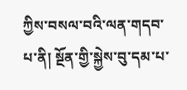ཀྱིས་བསལ་བའི་ལན་གདབ་པ་ནི། སྔོན་གྱི་སྐྱེས་བུ་དམ་པ་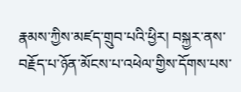རྣམས་ཀྱིས་མཛད་གྲུབ་པའི་ཕྱིར། བསྐྱར་ནས་བརྗོད་པ་ཉོན་མོངས་པ་འཕེལ་གྱིས་དོགས་པས་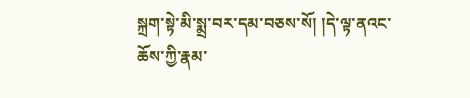སྐྲག་སྟེ་མི་སྨྲ་བར་དམ་བཅས་སོ། །དེ་ལྟ་ནའང་ཆོས་ཀྱི་རྣམ་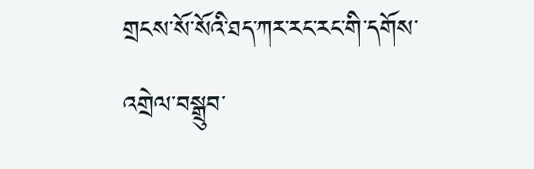གྲངས་སོ་སོའི་ཐད་ཀར་རང་རང་གི་དགོས་འགྲེལ་བསྒྲུབ་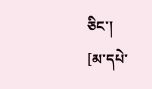ཅིང་།
[མ་དཔེ་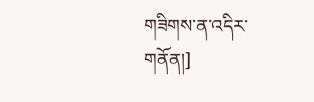གཟིགས་ན་འདིར་གནོན།]